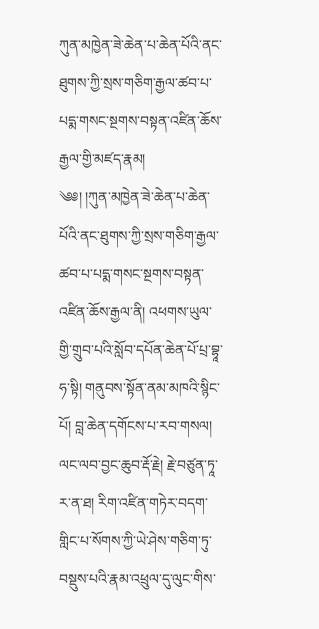ཀུན་མཁྱེན་ཟེ་ཆེན་པ་ཆེན་པོའི་ནང་ཐུགས་ཀྱི་སྲས་གཅིག་རྒྱལ་ཚབ་པ་པདྨ་གསང་སྔགས་བསྟན་འཛིན་ཆོས་རྒྱལ་གྱི་མཛད་རྣམ།
༄༅། །ཀུན་མཁྱེན་ཟེ་ཆེན་པ་ཆེན་པོའི་ནང་ཐུགས་ཀྱི་སྲས་གཅིག་རྒྱལ་ཚབ་པ་པདྨ་གསང་སྔགས་བསྟན་འཛིན་ཆོས་རྒྱལ་ནི། འཕགས་ཡུལ་གྱི་གྲུབ་པའི་སློབ་དཔོན་ཆེན་པོ་པྲ་བྷཱ་ཧ་སྟི། གནུབས་སྟོན་ནམ་མཁའི་སྙིང་པོ། བླ་ཆེན་དགོངས་པ་རབ་གསལ། ལང་ལབ་བྱང་ཆུབ་རྡོ་རྗེ། རྗེ་བཙུན་ཏཱ་ར་ན་ཐ། རིག་འཛིན་གཏེར་བདག་གླིང་པ་སོགས་ཀྱི་ཡེ་ཤེས་གཅིག་ཏུ་བསྡུས་པའི་རྣམ་འཕྲུལ་དུ་ལུང་གིས་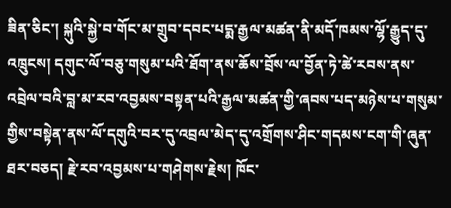ཟིན་ཅིང་། སྐུའི་སྐྱེ་བ་གོང་མ་གྲུབ་དབང་པདྨ་རྒྱལ་མཚན་ནི་མདོ་ཁམས་ལྷོ་རྒྱུད་དུ་འཁྲུངས། དགུང་ལོ་བཅུ་གསུམ་པའི་ཐོག་ནས་ཆོས་བྲོས་ལ་བྱོན་ཏེ་ཚེ་རབས་ནས་འབྲེལ་བའི་བླ་མ་རབ་འབྱམས་བསྟན་པའི་རྒྱལ་མཚན་གྱི་ཞབས་པད་མཉེས་པ་གསུམ་གྱིས་བསྟེན་ནས་ལོ་དགུའི་བར་དུ་འབྲལ་མེད་དུ་འགྲོགས་ཤིང་གདམས་ངག་གི་ཞུན་ཐར་བཅད། རྗེ་རབ་འབྱམས་པ་གཤེགས་རྗེས། ཁོང་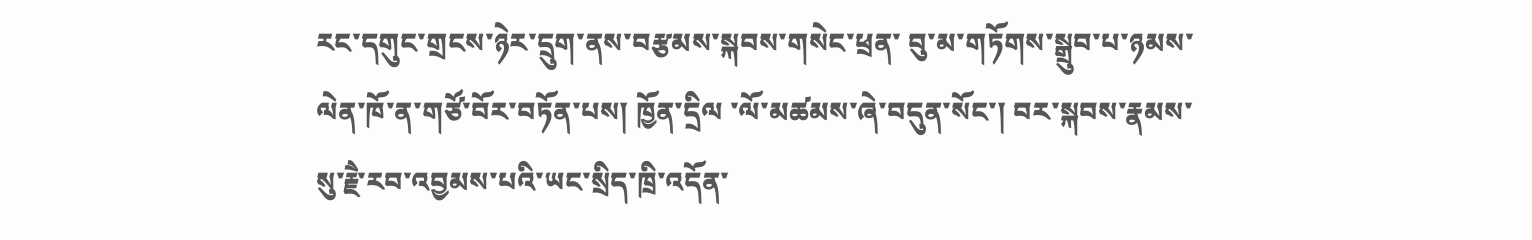རང་དགུང་གྲངས་ཉེར་དྲུག་ནས་བརྩམས་སྐབས་གསེང་ཕྲན་ བུ་མ་གཏོགས་སྒྲུབ་པ་ཉམས་ལེན་ཁོ་ན་གཙོ་བོར་བཏོན་པས། ཁྱོན་དྲིལ ་ལོ་མཚམས་ཞེ་བདུན་སོང་། བར་སྐབས་རྣམས་སུ་རྗཻ་རབ་འབྱམས་པའི་ཡང་སྲིད་ཁྲི་འདོན་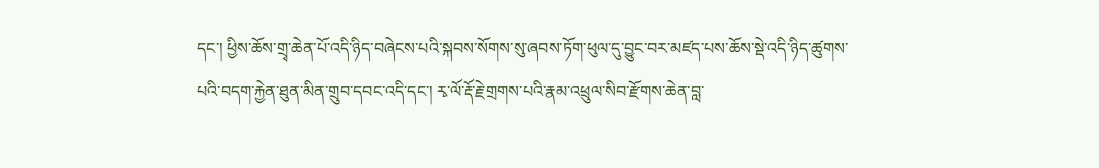དང་། ཕྱིས་ཆོས་གྲྭ་ཆེན་པོ་འདི་ཉིད་བཞེངས་པའི་སྐབས་སོགས་སུ་ཞབས་ཏོག་ཕུལ་དུ་བྱུང་བར་མཛད་པས་ཆོས་སྡེ་འདི་ཉིད་ཚུགས་པའི་བདག་རྐྱེན་ཐུན་མིན་གྲུབ་དབང་འདི་དང་། རྭ་ལོ་རྡོ་རྗེ་གྲགས་པའི་རྣམ་འཕྲུལ་སིབ་རྫོགས་ཆེན་བླ་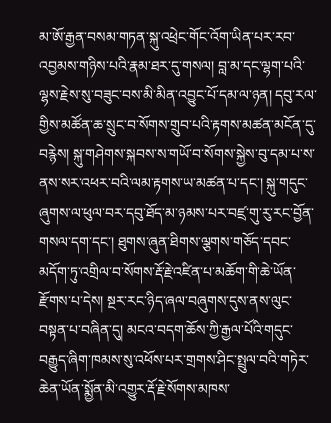མ་ཨོ་རྒྱན་བསམ་གཏན་སྐུ་འཕྲེང་གོང་འོག་ཡིན་པར་རབ་འབྱམས་གཉིས་པའི་རྣམ་ཐར་དུ་གསལ། བླ་མ་དང་ལྷག་པའི་ལྷས་རྗེས་སུ་བཟུང་བས་མི་མིན་འབྱུང་པོ་དམ་ལ་ཉན། དབུ་རལ་གྱིས་མཚོན་ཆ་སྲུང་བ་སོགས་གྲུབ་པའི་རྟགས་མཚན་མངོན་དུ་བརྙེས། སྐུ་གཤེགས་སྐབས་ས་གཡོ་བ་སོགས་སྐྱེས་བུ་དམ་པ་ས་ནས་སར་འཕར་བའི་ལམ་རྟགས་ཡ་མཚན་པ་དང་། སྐུ་གདུང་ཞུགས་ལ་ཕུལ་བར་དབུ་ཐོད་མ་ཉམས་པར་བཛྲ་གུ་རུ་རང་བྱོན་གསལ་དག་དང་། ཐུགས་ཞུན་ཐིགས་ལྕགས་གཅོད་དབང་མདོག་ཏུ་འགྲིལ་བ་སོགས་རྡོ་རྗེ་འཛིན་པ་མཆོག་གི་ཆེ་ཡོན་རྫོགས་པ་དེས། སྔར་རང་ཉིད་ཞལ་བཞུགས་དུས་ནས་ལུང་བསྟན་པ་བཞིན་དུ། མངའ་བདག་ཆོས་ཀྱི་རྒྱལ་པོའི་གདུང་བརྒྱུད་ཞིག་ཁམས་སུ་འཕོས་པར་གྲགས་ཤིང་སྤྲུལ་བའི་གཏེར་ཆེན་ཡོན་སྨྱོན་མི་འགྱུར་རྡོ་རྗེ་སོགས་མཁས་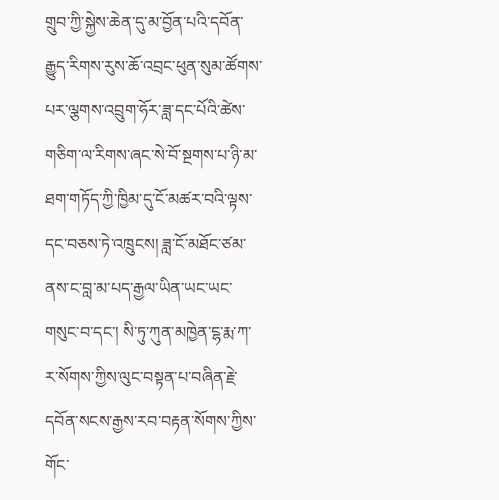གྲུབ་ཀྱི་སྐྱེས་ཆེན་དུ་མ་བྱོན་པའི་དབོན་རྒྱུད་རིགས་རུས་ཆོ་འབྲང་ཕུན་སུམ་ཚོགས་པར་ལྕགས་འབྲུག་ཧོར་ཟླ་དང་པོའི་ཚེས་གཅིག་ལ་རིགས་ཞང་སེ་བོ་སྔགས་པ་ཉི་མ་ཐག་གཏོད་ཀྱི་ཁྱིམ་དུ་ངོ་མཚར་བའི་ལྟས་དང་བཅས་ཏེ་འཁྲུངས། ཟླ་ངོ་མཐོང་ཙམ་ནས་ང་བླ་མ་པད་རྒྱལ་ཡིན་ཡང་ཡང་གསུང་བ་དང་། སི་ཏུ་ཀུན་མཁྱེན་ངྷ་རྨ་ཀ་ར་སོགས་ཀྱིས་ལུང་བསྟན་པ་བཞིན་རྗེ་དབོན་སངས་རྒྱས་རབ་བརྟན་སོགས་ཀྱིས་གོང་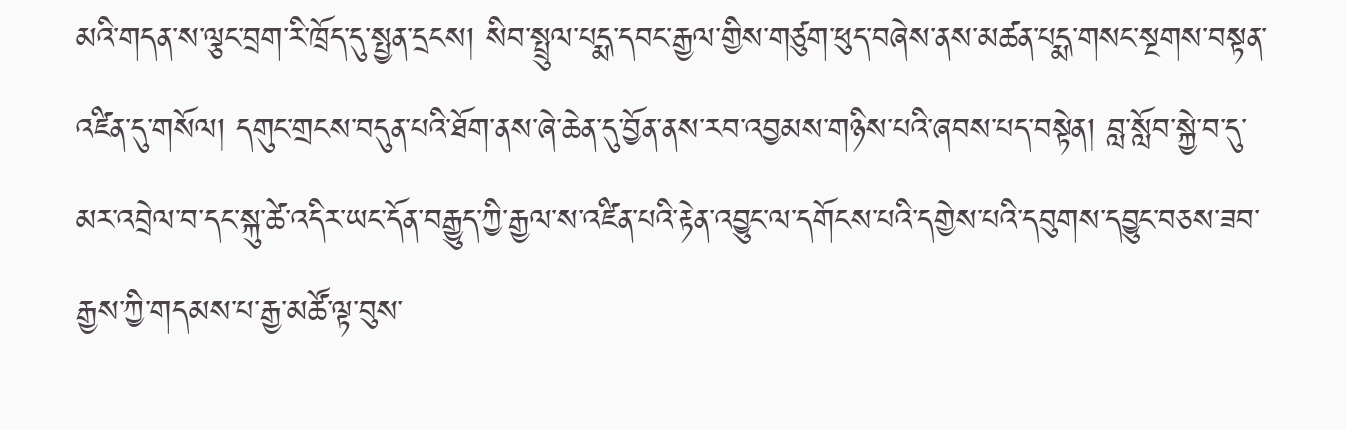མའི་གདན་ས་ལྕང་བྲག་རི་ཁྲོད་དུ་སྤྱན་དྲངས། སིབ་སྤྲུལ་པདྨ་དབང་རྒྱལ་གྱིས་གཙུག་ཕུད་བཞེས་ནས་མཚན་པདྨ་གསང་སྔགས་བསྟན་འཛིན་དུ་གསོལ། དགུང་གྲངས་བདུན་པའི་ཐོག་ནས་ཞེ་ཆེན་དུ་བྱོན་ནས་རབ་འབྱམས་གཉིས་པའི་ཞབས་པད་བསྟེན། བླ་སློབ་སྐྱེ་བ་དུ་མར་འབྲེལ་བ་དང་སྐུ་ཚེ་འདིར་ཡང་དོན་བརྒྱུད་ཀྱི་རྒྱལ་ས་འཛིན་པའི་རྟེན་འབྱུང་ལ་དགོངས་པའི་དགྱེས་པའི་དབུགས་དབྱུང་བཅས་ཟབ་རྒྱས་ཀྱི་གདམས་པ་རྒྱ་མཚོ་ལྟ་བུས་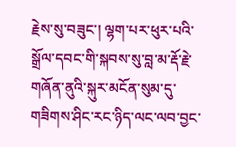རྗེས་སུ་བཟུང་། ལྷག་པར་ཕུར་པའི་སྒྲོལ་དབང་གི་སྐབས་སུ་བླ་མ་རྡོ་རྗེ་གཞོན་ནུའི་སྐུར་མངོན་སུམ་དུ་གཟིགས་ཤིང་རང་ཉིད་ལང་ལབ་བྱང་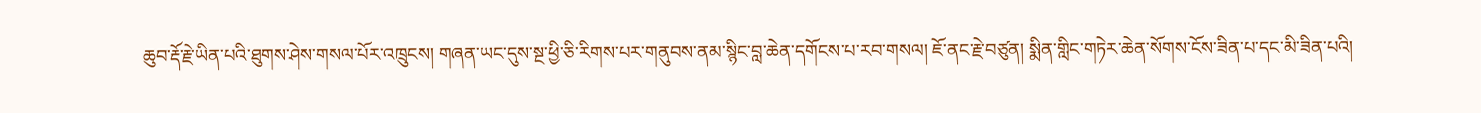ཆུབ་རྡོ་རྗེ་ཡིན་པའི་ཐུགས་ཤེས་གསལ་པོར་འཁྲུངས། གཞན་ཡང་དུས་སྔ་ཕྱི་ཅི་རིགས་པར་གནུབས་ནམ་སྙིང་བླ་ཆེན་དགོངས་པ་རབ་གསལ། ཇོ་ནང་རྗེ་བཙུན། སྨིན་གླིང་གཏེར་ཆེན་སོགས་ངོས་ཟིན་པ་དང་མི་ཟིན་པའི།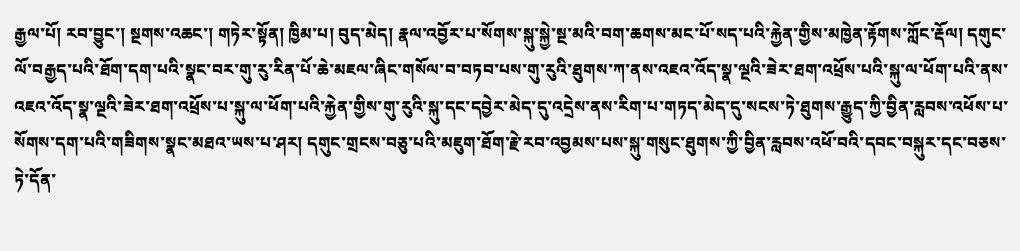རྒྱལ་པོ། རབ་བྱུང་། སྔགས་འཆང་། གཏེར་སྟོན། ཁྱིམ་པ། བུད་མེད། རྣལ་འབྱོར་པ་སོགས་སྐུ་སྐྱེ་སྔ་མའི་བག་ཆགས་མང་པོ་སད་པའི་རྐྱེན་གྱིས་མཁྱེན་རྟོགས་ཀློང་རྡོལ། དགུང་ལོ་བརྒྱད་པའི་ཐོག་དག་པའི་སྣང་བར་གུ་རུ་རིན་པོ་ཆེ་མཇལ་ཞིང་གསོལ་བ་བཏབ་པས་གུ་རུའི་ཐུགས་ཀ་ནས་འཇའ་འོད་སྣ་ལྔའི་ཟེར་ཐག་འཕྲོས་པའི་སྐུ་ལ་ཕོག་པའི་ནས་འཇའ་འོད་སྣ་ལྔའི་ཟེར་ཐག་འཕྲོས་པ་སྐུ་ལ་ཕོག་པའི་རྐྱེན་གྱིས་གུ་རུའི་སྐུ་དང་དབྱེར་མེད་དུ་འདྲེས་ནས་རིག་པ་གཏད་མེད་དུ་སངས་ཏེ་ཐུགས་རྒྱུད་ཀྱི་བྱིན་རླབས་འཕོས་པ་སོགས་དག་པའི་གཟིགས་སྣང་མཐའ་ཡས་པ་ཤར། དགུང་གྲངས་བཅུ་པའི་མཇུག་ཐོག་རྗེ་རབ་འབྱམས་པས་སྐུ་གསུང་ཐུགས་ཀྱི་བྱིན་རླབས་འཕོ་བའི་དབང་བསྐུར་དང་བཅས་ཏེ་དོན་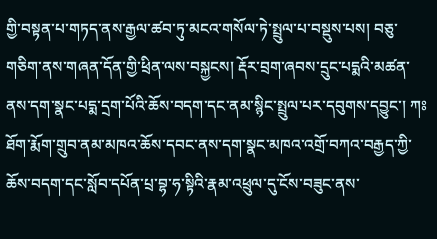གྱི་བསྟན་པ་གཏད་ནས་རྒྱལ་ཚབ་ཏུ་མངའ་གསོལ་ཏེ་སྤྲུལ་པ་བསྡུས་པས། བཅུ་གཅིག་ནས་གཞན་དོན་གྱི་ཕྲིན་ལས་བསྐྱངས། རྡོར་བྲག་ཞབས་དྲུང་པདྨའི་མཚན་ནས་དག་སྣང་པདྨ་དྲག་པོའི་ཆོས་བདག་དང་ནམ་སྙིང་སྤྲུལ་པར་དབུགས་དབྱུང་། ཀཿཐོག་རྨོག་གྲུབ་ནམ་མཁའ་ཆོས་དབང་ནས་དག་སྣང་མཁའ་འགྲོ་བཀའ་བརྒྱད་ཀྱི་ཆོས་བདག་དང་སློབ་དཔོན་པྲ་བྷ་ཧ་སྟིའི་རྣམ་འཕྲུལ་དུ་ངོས་བཟུང་ནས་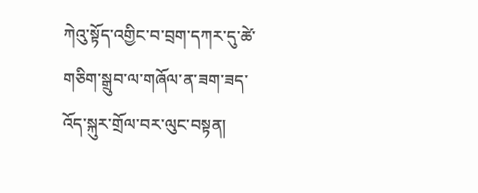ཀེའུ་སྟོད་འགྱིང་བ་བྲག་དཀར་དུ་ཚེ་གཅིག་སྒྲུབ་ལ་གཞོལ་ན་ཟག་ཟད་འོད་སྐུར་གྲོལ་བར་ལུང་བསྟན།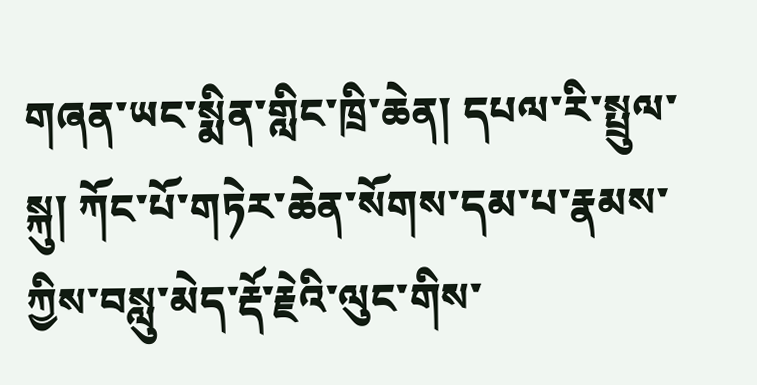གཞན་ཡང་སྨིན་གླིང་ཁྲི་ཆེན། དཔལ་རི་སྤྲུལ་སྐུ། ཀོང་པོ་གཏེར་ཆེན་སོགས་དམ་པ་རྣམས་ཀྱིས་བསླུ་མེད་རྡོ་རྗེའི་ལུང་གིས་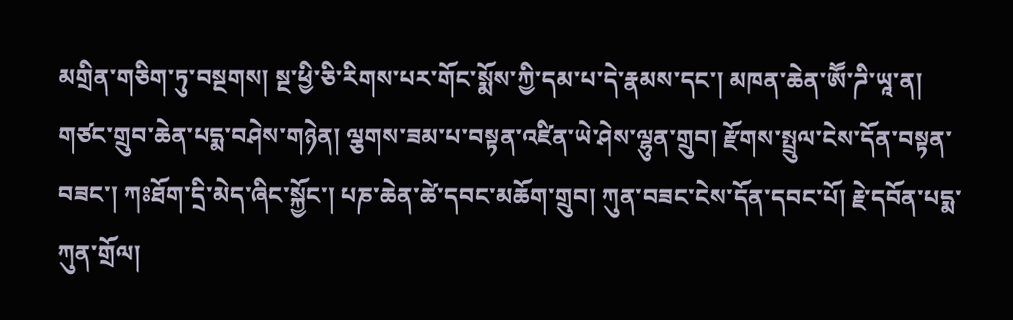མགྲིན་གཅིག་ཏུ་བསྔགས། སྔ་ཕྱི་ཅི་རིགས་པར་གོང་སྨོས་ཀྱི་དམ་པ་དེ་རྣམས་དང་། མཁན་ཆེན་ཨཽ་ཌི་ཡཱ་ན། གཙང་གྲུབ་ཆེན་པདྨ་བཤེས་གཉེན། ལྕགས་ཟམ་པ་བསྟན་འཛིན་ཡེ་ཤེས་ལྷུན་གྲུབ། རྫོགས་སྤྲུལ་ངེས་དོན་བསྟན་བཟང་། ཀཿཐོག་དྲི་མེད་ཞིང་སྐྱོང་། པཎ་ཆེན་ཚེ་དབང་མཆོག་གྲུབ། ཀུན་བཟང་ངེས་དོན་དབང་པོ། རྗེ་དབོན་པདྨ་ཀུན་གྲོལ།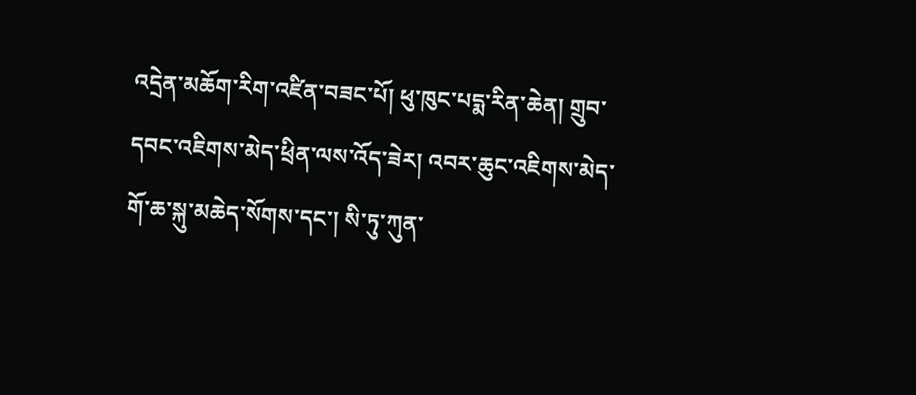འདྲེན་མཆོག་རིག་འཛིན་བཟང་པོ། ཕུ་ཁུང་པདྨ་རིན་ཆེན། གྲུབ་དབང་འཇིགས་མེད་ཕྲིན་ལས་འོད་ཟེར། འབར་ཆུང་འཇིགས་མེད་གོ་ཆ་སྐུ་མཆེད་སོགས་དང་། སི་ཏུ་ཀུན་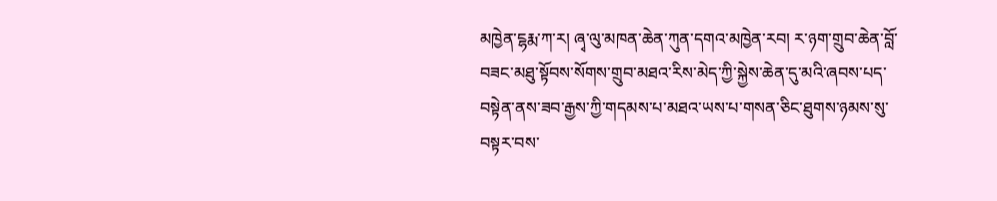མཁྱེན་ངྷརྨ་ཀ་ར། ཞྭ་ལུ་མཁན་ཆེན་ཀུན་དགའ་མཁྱེན་རབ། ར་ཉག་གྲུབ་ཆེན་བློ་བཟང་མཐུ་སྟོབས་སོགས་གྲུབ་མཐའ་རིས་མེད་ཀྱི་སྐྱེས་ཆེན་དུ་མའི་ཞབས་པད་བསྟེན་ནས་ཟབ་རྒྱས་ཀྱི་གདམས་པ་མཐའ་ཡས་པ་གསན་ཅིང་ཐུགས་ཉམས་སུ་བསྟར་བས་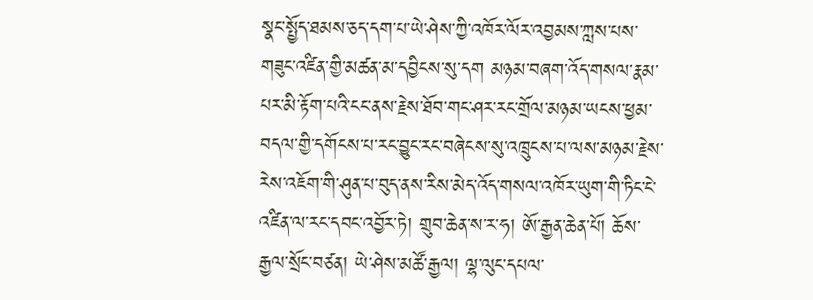སྣང་སྤྱོད་ཐམས་ཅད་དག་པ་ཡེ་ཤེས་ཀྱི་འཁོར་ལོར་འབྱམས་ཀླས་པས་གཟུང་འཛིན་གྱི་མཚན་མ་དབྱིངས་སུ་དག མཉམ་བཞག་འོད་གསལ་རྣམ་པར་མི་རྟོག་པའི་ངང་ནས་རྗེས་ཐོབ་གང་ཤར་རང་གྲོལ་མཉམ་ཡངས་ཕྱམ་བདལ་གྱི་དགོངས་པ་རང་བྱུང་རང་བཞེངས་སུ་འཁྲུངས་པ་ལས་མཉམ་རྗེས་རེས་འཇོག་གི་ཤུན་པ་བུད་ནས་རིས་མེད་འོད་གསལ་འཁོར་ཡུག་གི་ཏིང་ངེ་འཛིན་ལ་རང་དབང་འབྱོར་ཏེ། གྲུབ་ཆེན་ས་ར་ཧ། ཨོ་རྒྱན་ཆེན་པོ། ཆོས་རྒྱལ་སྲོང་བཙན། ཡེ་ཤེས་མཚོ་རྒྱལ། ལྷ་ལུང་དཔལ་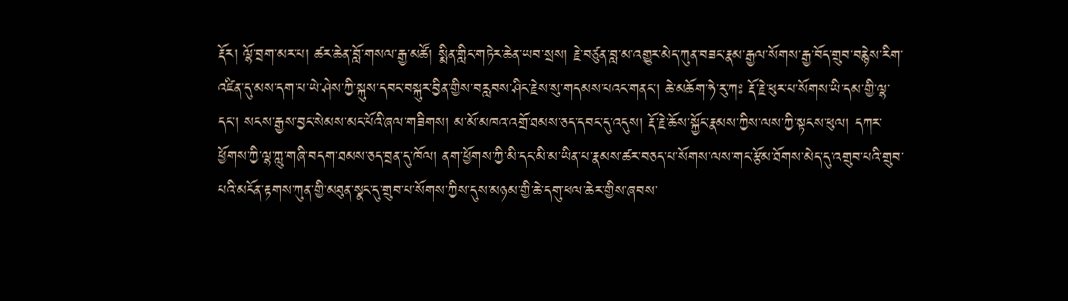རྡོར། ལྷོ་བྲག་མར་པ། ཚར་ཆེན་བློ་གསལ་རྒྱ་མཚོ། སྨིན་གླིང་གཏེར་ཆེན་ཡབ་སྲས། རྗེ་བཙུན་བླ་མ་འགྱུར་མེད་ཀུན་བཟང་རྣམ་རྒྱལ་སོགས་རྒྱ་བོད་གྲུབ་བརྙེས་རིག་འཛིན་དུ་མས་དག་པ་ཡེ་ཤེས་ཀྱི་སྐུས་དབང་བསྐུར་བྱིན་གྱིས་བརླབས་ཤིང་རྗེས་སུ་གདམས་པའང་གནང་། ཆེ་མཆོག་ཧེ་རུ་ཀཿ རྡོ་རྗེ་ཕུར་པ་སོགས་ཡི་དམ་གྱི་ལྷ་དང་། སངས་རྒྱས་བྱང་སེམས་མང་པོའི་ཞལ་གཟིགས། མ་མོ་མཁའ་འགྲོ་ཐམས་ཅད་དབང་དུ་འདུས། རྡོ་རྗེ་ཆོས་སྐྱོང་རྣམས་ཀྱིས་ལས་ཀྱི་སྟངས་ཕུལ། དཀར་ཕྱོགས་ཀྱི་ལྷ་ཀླུ་གཞི་བདག་ཐམས་ཅད་བྲན་དུ་ཁོལ། ནག་ཕྱོགས་ཀྱི་མི་དང་མི་མ་ཡིན་པ་རྣམས་ཚར་བཅད་པ་སོགས་ལས་གང་རྩོམ་ཐོགས་མེད་དུ་འགྲུབ་པའི་གྲུབ་པའི་མངོན་རྟགས་ཀུན་གྱི་མཐུན་སྣང་དུ་གྲུབ་པ་སོགས་ཀྱིས་དུས་མཉམ་གྱི་ཆེ་དགུ་ཕལ་ཆེར་གྱིས་ཞབས་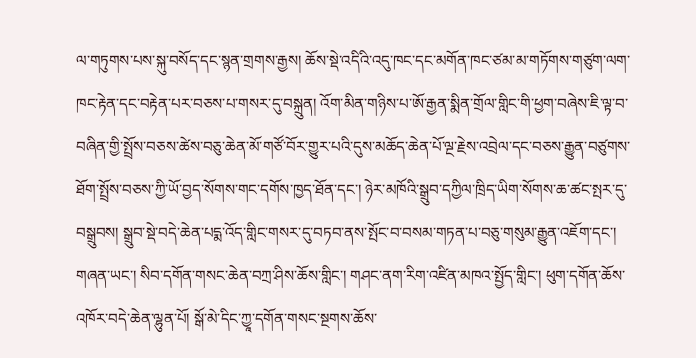ལ་གཏུགས་པས་སྐུ་བསོད་དང་སྙན་གྲགས་རྒྱས། ཆོས་སྡེ་འདིའི་འདུ་ཁང་དང་མགོན་ཁང་ཙམ་མ་གཏོགས་གཙུག་ལག་ཁང་རྟེན་དང་བརྟེན་པར་བཅས་པ་གསར་དུ་བསྐྲུན། འོག་མིན་གཉིས་པ་ཨོ་རྒྱན་སྨིན་གྲོལ་གླིང་གི་ཕྱག་བཞེས་ཇི་ལྟ་བ་བཞིན་གྱི་སྤྲོས་བཅས་ཚེས་བཅུ་ཆེན་མོ་གཙོ་བོར་གྱུར་པའི་དུས་མཆོད་ཆེན་པོ་ལྔ་རྗེས་འབྲེལ་དང་བཅས་རྒྱུན་བཙུགས་ཐོག་སྤྲོས་བཅས་ཀྱི་ཡོ་བྱད་སོགས་གང་དགོས་ཁྱད་ཐོན་དང་། ཉེར་མཁོའི་སྒྲུབ་དཀྱིལ་ཁྲིད་ཡིག་སོགས་ཆ་ཚང་སྤར་དུ་བསྒྲུབས། སྒྲུབ་སྡེ་བདེ་ཆེན་པདྨ་འོད་གླིང་གསར་དུ་བཏབ་ནས་སྤོང་བ་བསམ་གཏན་པ་བཅུ་གསུམ་རྒྱུན་འཇོག་དང་། གཞན་ཡང་། སིབ་དགོན་གསང་ཆེན་བཀྲ་ཤིས་ཆོས་གླིང་། གཤང་ནག་རིག་འཛིན་མཁའ་སྤྱོད་གླིང་། ཕུག་དགོན་ཆོས་འཁོར་བདེ་ཆེན་ལྷུན་པོ། སྒོ་མེ་དིང་ཀྱཱ་དགོན་གསང་སྔགས་ཆོས་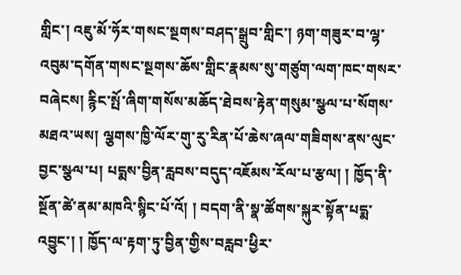གླིང་། འཇུ་མོ་ཧོར་གསང་སྔགས་བཤད་སྒྲུབ་གླིང་། ཉག་གཟུར་བ་ལྷ་འབུམ་དགོན་གསང་སྔགས་ཆོས་གླིང་རྣམས་སུ་གཙུག་ལག་ཁང་གསར་བཞེངས། རྙིང་སྤོ་ཞིག་གསོས་མཆོད་ཐེབས་རྟེན་གསུམ་སྩལ་པ་སོགས་མཐའ་ཡས། ལྕགས་ཁྱི་ལོར་གུ་རུ་རིན་པོ་ཆེས་ཞལ་གཟིགས་ནས་ལུང་བྱང་སྩལ་པ། པདྨས་བྱིན་རླབས་བདུད་འཇོམས་རོལ་པ་རྩལ། ། ཁྱོད་ནི་སྔོན་ཚེ་ནམ་མཁའི་སྙིང་པོ་འོ། ། བདག་ནི་སྣ་ཚོགས་སྐུར་སྟོན་པདྨ་འབྱུང་། ། ཁྱོད་ལ་རྟག་ཏུ་བྱིན་གྱིས་བརླབ་ཕྱིར་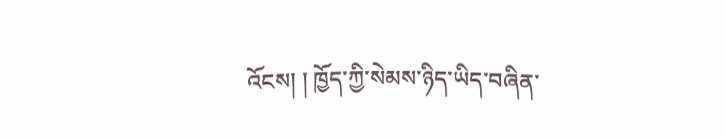འོངས། ། ཁྱོད་ཀྱི་སེམས་ཉིད་ཡིད་བཞིན་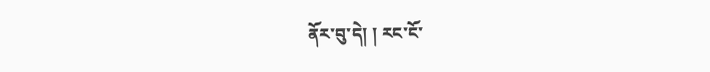ནོར་བུ་དེ། ། རང་ངོ་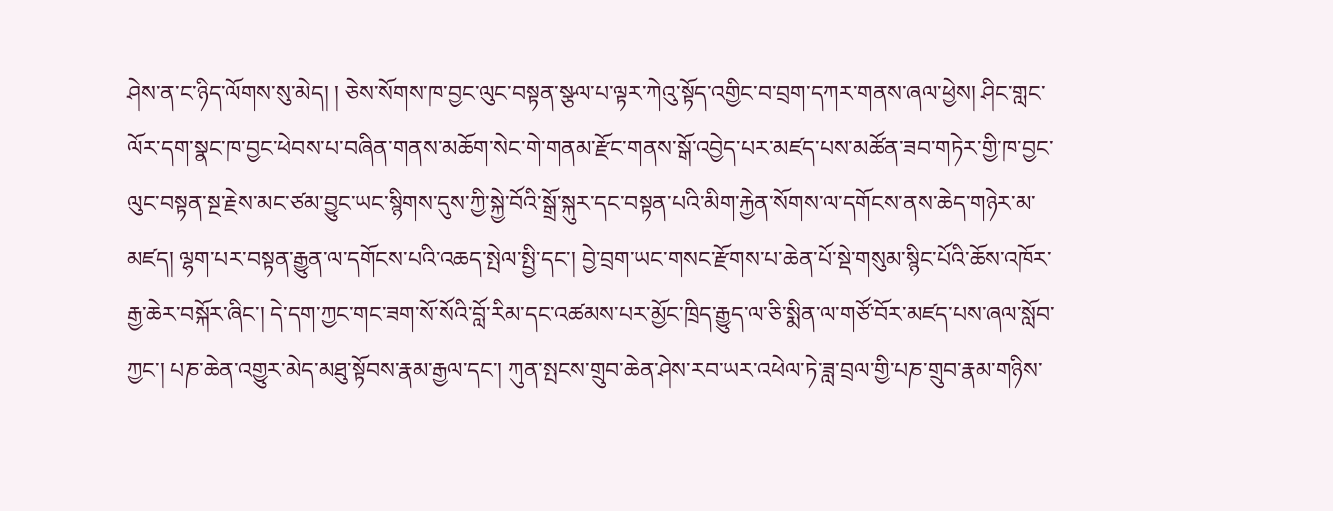ཤེས་ན་ང་ཉིད་ལོགས་སུ་མེད། ། ཅེས་སོགས་ཁ་བྱང་ལུང་བསྟན་སྩལ་པ་ལྟར་ཀེའུ་སྟོད་འགྱིང་བ་བྲག་དཀར་གནས་ཞལ་ཕྱེས། ཤིང་གླང་ལོར་དག་སྣང་ཁ་བྱང་ཕེབས་པ་བཞིན་གནས་མཆོག་སེང་གེ་གནམ་རྫོང་གནས་སྒོ་འབྱེད་པར་མཛད་པས་མཚོན་ཟབ་གཏེར་གྱི་ཁ་བྱང་ལུང་བསྟན་སྔ་རྗེས་མང་ཙམ་བྱུང་ཡང་སྙིགས་དུས་ཀྱི་སྐྱེ་བོའི་སྒྲོ་སྐུར་དང་བསྟན་པའི་མིག་རྐྱེན་སོགས་ལ་དགོངས་ནས་ཆེད་གཉེར་མ་མཛད། ལྷག་པར་བསྟན་རྒྱུན་ལ་དགོངས་པའི་འཆད་སྤེལ་སྤྱི་དང་། བྱེ་བྲག་ཡང་གསང་རྫོགས་པ་ཆེན་པོ་སྡེ་གསུམ་སྙིང་པོའི་ཆོས་འཁོར་རྒྱ་ཆེར་བསྐོར་ཞིང་། དེ་དག་ཀྱང་གང་ཟག་སོ་སོའི་བློ་རིམ་དང་འཚམས་པར་མྱོང་ཁྲིད་རྒྱུད་ལ་ཅི་སྨིན་ལ་གཙོ་བོར་མཛད་པས་ཞལ་སློབ་ཀྱང་། པཎ་ཆེན་འགྱུར་མེད་མཐུ་སྟོབས་རྣམ་རྒྱལ་དང་། ཀུན་སྤངས་གྲུབ་ཆེན་ཤེས་རབ་ཡར་འཕེལ་ཏེ་ཟླ་བྲལ་གྱི་པཎ་གྲུབ་རྣམ་གཉིས་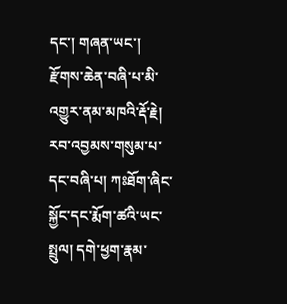དང་། གཞན་ཡང་། རྫོགས་ཆེན་བཞི་པ་མི་འགྱུར་ནམ་མཁའི་རྡོ་རྗེ། རབ་འབྱམས་གསུམ་པ་དང་བཞི་པ། ཀཿཐོག་ཞིང་སྐྱོང་དང་རྨོག་ཚའི་ཡང་སྤྲུལ། དགེ་ཕྱག་རྣམ་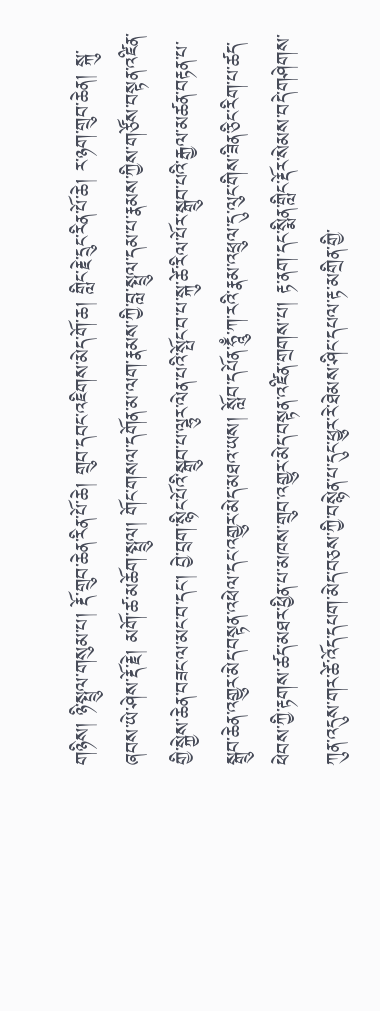གཉིས། ཉི་སྤྲུལ་གསུམ་པ། རྡོ་གྲུབ་ཆེན་རིན་པོ་ཆེ། གྲུབ་དབང་འཇིགས་མེད་གོ་ཆ། གླིང་རྗེ་དྲུང་རིན་པོ་ཆེ། ར་ཉག་གྲུབ་ཆེན། སྐུ་ཞབས་ཡེ་ཤེས་རྡོ་རྗེ། མགོ་ཚ་མཆོག་སྤྲུལ། གོང་གསལ་དགོན་མ་ལག་རྣམས་ཀྱི་བླ་སྤྲུལ་དམ་པ་རྣམས་ཀྱིས་གཙོས་བསྟན་འཛིན་གྱི་སྐྱེས་ཆེན་བཟང་ལ་མང་བ་དང་། བྱེ་བྲག་སྙིང་པོའི་སྒྲུབ་པ་ལྷུར་ལེན་པའི་སྤོང་བ་པ་སྐུ་ཚེ་རིལ་པོར་སྒྲུབ་པའི་རྒྱལ་མཚན་བརྟན་པ་སྒྲུབ་ཆེན་འགྱུར་མེད་བསྟན་འཕེལ་དང་འགྱུར་མེད་མཐའ་ཡས། སློབ་དཔོན་ཧཱུྃ་ཀ་རའི་རྣམ་འཕྲུལ་དུ་ལུང་གིས་ཟིན་ཅིང་རིག་པ་ཚད་ཕེབས་ཀྱི་རྟགས་ཚད་མཐར་ཕྱིན་པ་མཁས་གྲུབ་འགྱུར་མེད་བསྟན་འཛིན་གྲགས་པ། རྟ་ནག་དང་སྨིན་གླིང་རྡོར་སེམས་བདེ་གཤེགས་ཀུན་འདུས་གར་ཚེ་འོད་དཔག་མེད་བཅས་ཀྱི་བསྙེན་པ་དུང་ཕྱུར་རེ་ཐེམས་ཤིང་དཔལ་རྟ་མགྲིན་གྱི་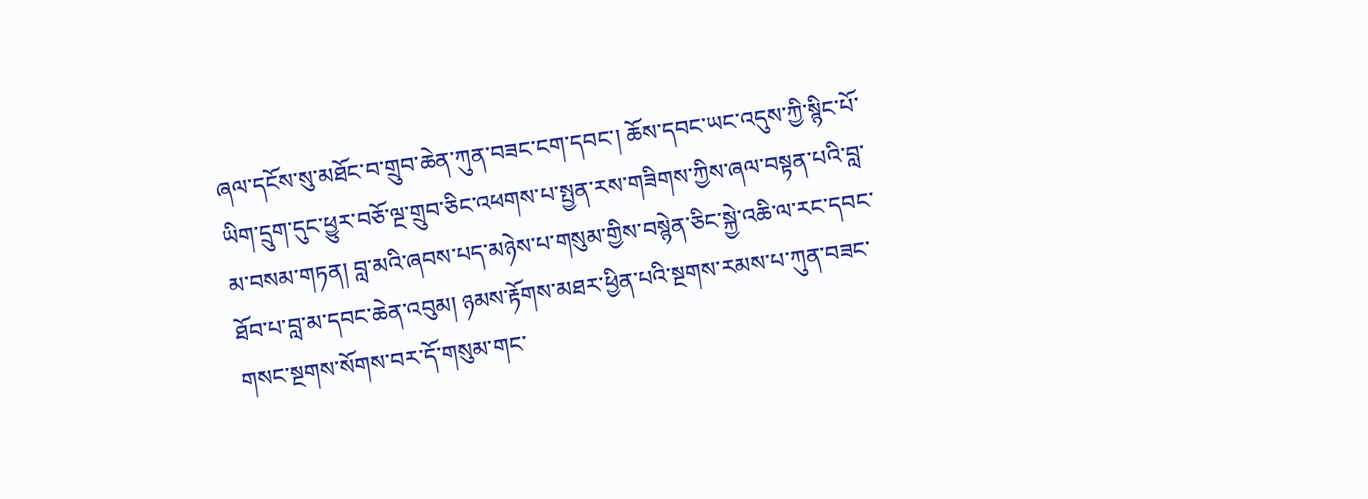ཞལ་དངོས་སུ་མཐོང་བ་གྲུབ་ཆེན་ཀུན་བཟང་ངག་དབང་། ཆོས་དབང་ཡང་འདུས་ཀྱི་སྙིང་པོ་ཡིག་དྲུག་དུང་ཕྱུར་བཅོ་ལྔ་གྲུབ་ཅིང་འཕགས་པ་སྤྱན་རས་གཟིགས་ཀྱིས་ཞལ་བསྟན་པའི་བླ་མ་བསམ་གཏན། བླ་མའི་ཞབས་པད་མཉེས་པ་གསུམ་གྱིས་བསྙེན་ཅིང་སྐྱེ་འཆི་ལ་རང་དབང་ཐོབ་པ་བླ་མ་དབང་ཆེན་འབུམ། ཉམས་རྟོགས་མཐར་ཕྱིན་པའི་སྔགས་རམས་པ་ཀུན་བཟང་གསང་སྔགས་སོགས་བར་དོ་གསུམ་གང་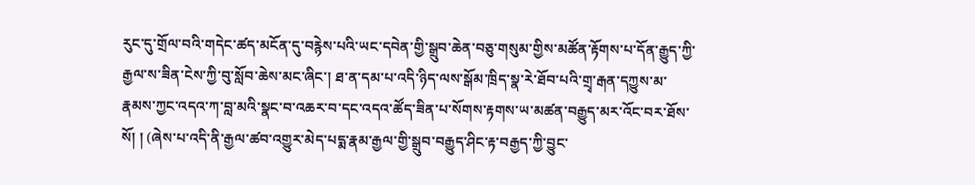རུང་དུ་གྲོལ་བའི་གདེང་ཚད་མངོན་དུ་བརྙེས་པའི་ཡང་དབེན་གྱི་སྒྲུབ་ཆེན་བཅུ་གསུམ་གྱིས་མཚོན་རྟོགས་པ་དོན་རྒྱུད་ཀྱི་རྒྱལ་ས་ཟིན་ངེས་ཀྱི་བུ་སློབ་ཆེས་མང་ཞིང་། ཐ་ན་དམ་པ་འདི་ཉིད་ལས་སྒོམ་ཁྲིད་སྣ་རེ་ཐོབ་པའི་གྲྭ་རྒན་དཀྱུས་མ་རྣམས་ཀྱང་འདའ་ཀ་བླ་མའི་སྣང་བ་འཆར་བ་དང་འདའ་ཚོད་ཟིན་པ་སོགས་རྟགས་ཡ་མཚན་བརྒྱུད་མར་འོང་བར་ཐོས་སོ། ། (ཞེས་པ་འདི་ནི་རྒྱལ་ཚབ་འགྱུར་མེད་པདྨ་རྣམ་རྒྱལ་གྱི་སྒྲུབ་བརྒྱུད་ཤིང་རྟ་བརྒྱད་ཀྱི་བྱུང་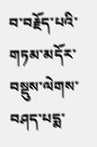བ་བརྗོད་པའི་གཏམ་མདོར་བསྡུས་ལེགས་བཤད་པདྨ་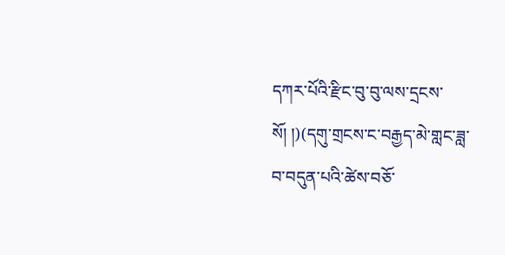དཀར་པོའི་རྫིང་བུ་བུ་ལས་དྲངས་སོ། །)(དགུ་གྲངས་ང་བརྒྱད་མེ་གླང་ཟླ་བ་བདུན་པའི་ཚེས་བཅོ་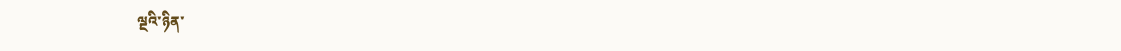ལྔའི་ཉིན་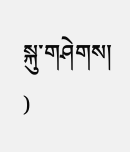སྐུ་གཤེགས། )